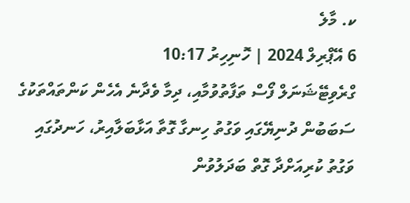ކ. މާލެ
6 އޭޕްރިލް 2024 | ހޮނިހިރު 10:17
ގްރެވިޓޭޝަނަލް ފޯސް ތަފާތުވުމާއި، ދިމާ ވެދާނެ އެހެން ކަންތައްތަކުގެ ސަބަބުން ދުނިޔޭގައި ވަގުތު ހިނގާ ގޮތާ އަޅާބަލާއިރު، ހަނދުގައި ވަގުތު ކުރިއަށްދާ ގޮތް ބަދަލުވުން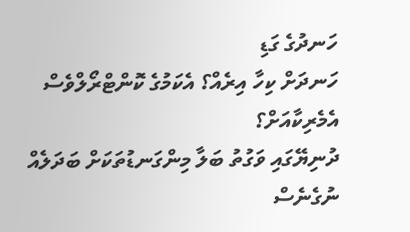ހަނދުގެ ގަޑި
ހަނދަށް ކިހާ އިރެއް؟ އެކަމުގެ ކޮންޓްރޯލްވެސް އެމެރިކާއަށް؟
ދުނިޔޭގައި ވަގުތު ބަލާ މިންގަނޑުތަކަށް ބަދަލެއް ނުގެނެސް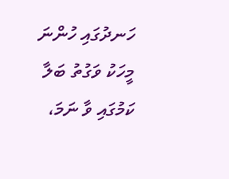ހަނދުގައި ހުންނަ މީހަކު ވަގުތު ބަލާ ކަމުގައި ވާ ނަމަ،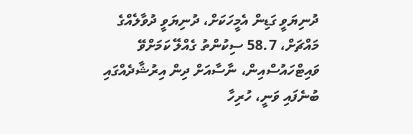ދުނިޔަވީ ގަޑިން އެމީހަކަށް، ދުނިޔަވީ ދުވާލެއްގެ މައްޗަށް، 58.7 ސިކުންތު ގެއްލޭ ކަމަށްވޭ
ވައިޓްހައުސްއިން، ނާސާއަށް ދިން އިރުޝާދެއްގައި ބުނެފައި ވަނީ، ހުރިހާ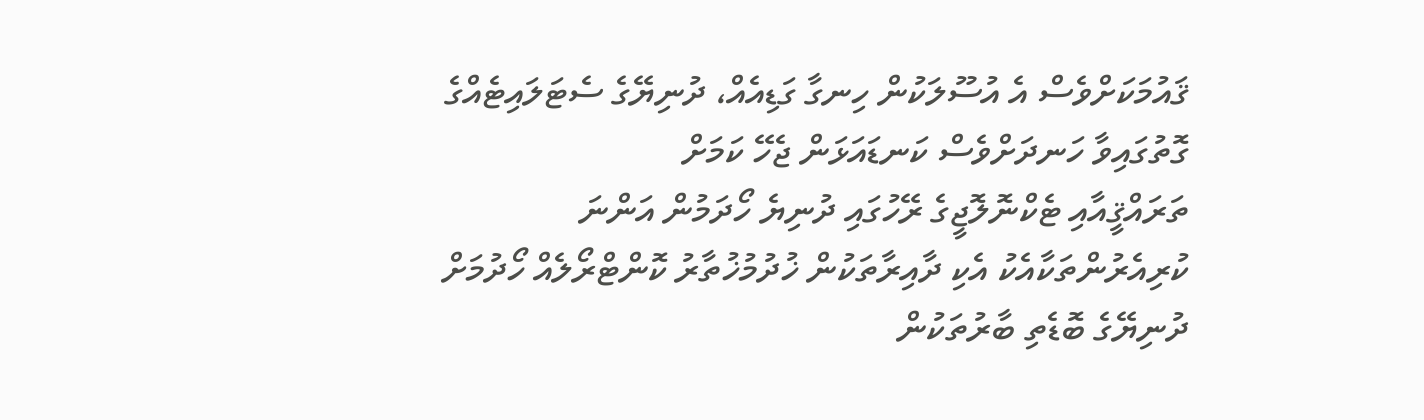ޤައުމަކަށްވެސް އެ އުސޫލަކުން ހިނގާ ގަޑިއެއް، ދުނިޔޭގެ ސެޓަލައިޓެއްގެ ގޮތުގައިވާ ހަނދަށްވެސް ކަނޑައަޅަން ޖެހޭ ކަމަށް
ތަރައްޤީއާއި ޓެކްނޮލޮޖީގެ ރޭހުގައި ދުނިޔެ ހޯދަމުން އަންނަ ކުރިއެރުންތަކާއެކު އެކި ދާއިރާތަކުން ޚުދުމުޚުތާރު ކޮންޓްރޯލެއް ހޯދުމަށް ދުނިޔޭގެ ބޮޑެތި ބާރުތަކުން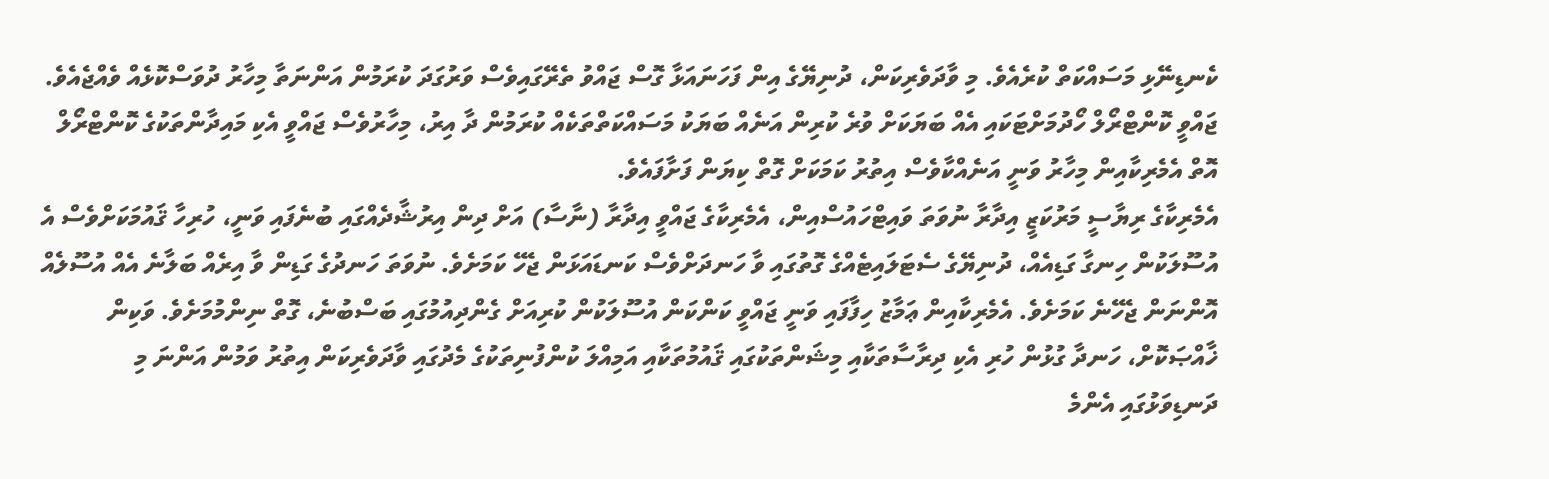ކެނޑިނޭޅި މަސައްކަތް ކުރެއެވެ. މި ވާދަވެރިކަން، ދުނިޔޭގެ އިން ފަހަނައަޅާ ގޮސް ޖައްވު ތެރޭގައިވެސް ވަރުގަދަ ކުރަމުން އަންނަތާ މިހާރު ދުވަސްކޮޅެއް ވެއްޖެއެވެ. ޖައްވީ ކޮންޓްރޯލް ހޯދުމަށްޓަކައި އެއް ބަޔަކަށް ވުރެ ކުރިން އަނެއް ބަޔަކު މަސައްކަތްތަކެއް ކުރަމުން ދާ އިރު، މިހާރުވެސް ޖައްވީ އެކި މައިދާންތަކުގެ ކޮންޓްރޯލް އޮތް އެމެރިކާއިން މިހާރު ވަނީ އަނެއްކާވެސް އިތުރު ކަމަކަށް ގޮތް ކިޔަން ފަށާފައެވެ.
އެމެރިކާގެ ރިޔާސީ މަރުކަޒީ އިދާރާ ނުވަތަ ވައިޓްހައުސްއިން، އެމެރިކާގެ ޖައްވީ އިދާރާ (ނާސާ) އަށް ދިން އިރުޝާދެއްގައި ބުނެފައި ވަނީ، ހުރިހާ ޤައުމަކަށްވެސް އެ އުސޫލަކުން ހިނގާ ގަޑިއެއް، ދުނިޔޭގެ ސެޓަލައިޓެއްގެ ގޮތުގައި ވާ ހަނދަށްވެސް ކަނޑައަޅަން ޖެހޭ ކަމަށެވެ. ނުވަތަ ހަނދުގެ ގަޑިން ވާ އިރެއް ބަލާނެ އެއް އުސޫލެއް އޮންނަން ޖެހޭނެ ކަމަށެވެ. އެމެރިކާއިން ޢަމާޒު ހިފާފައި ވަނީ ޖައްވީ ކަންކަން އުސޫލަކުން ކުރިއަށް ގެންދިއުމުގައި ބަސްބުނެ، ގޮތް ނިންމުމަށެވެ. ވަކިން ޚާއްޞަކޮށް، ހަނދާ ގުޅުން ހުރި އެކި ދިރާސާތަކާއި މިޝަންތަކުގައި ޤައުމުތަކާއި އަމިއްލަ ކުންފުނިތަކުގެ މެދުގައި ވާދަވެރިކަން އިތުރު ވަމުން އަންނަ މި ދަނޑިވަޅުގައި އެންމެ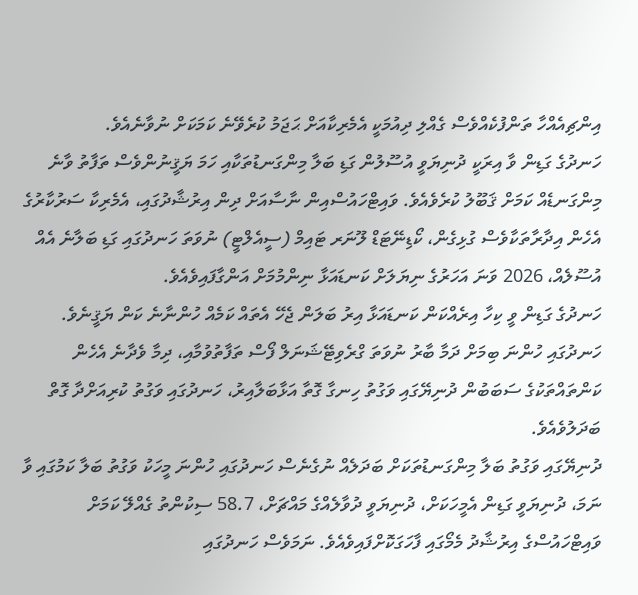އިންޗިއެއްހާ ތަންފުކެއްވެސް ގެއްލި ދިއުމަކީ އެމެރިކާއަށް ޙަޖަމު ކުރެވޭނެ ކަމަކަށް ނުވާނެއެވެ.
ހަނދުގެ ގަޑިން ވާ އިރަކީ ދުނިޔަވީ އުސޫލުން ގަޑި ބަލާ މިންގަނޑުތަކާއި ހަމަ ޔަޤީނުންވެސް ތަފާތު ވާނެ މިންގަނޑެއް ކަމަށް ޤަބޫލު ކުރެވެއެވެ. ވައިޓްހައުސްއިން ނާސާއަށް ދިން އިރުޝާދުގައި، އެމެރިކާ ސަރުކާރުގެ އެހެން އިދާރާތަކާވެސް ގުޅިގެން، ކޯޑިނޭޓަޑް ލޫނަރ ޓައިމް (ސީއެލްޓީ) ނުވަތަ ހަނދުގައި ގަޑި ބަލާނެ އެއް އުސޫލެއް، 2026 ވަނަ އަހަރުގެ ނިޔަލަށް ކަނޑައަޅާ ނިންމުމަށް އަންގާފައިވެއެވެ.
ހަނދުގެ ގަޑިން ވީ ކިހާ އިރެއްކަން ކަނޑައަޅާ އިރު ބަލަން ޖެހޭ އެތައް ކަމެއް ހުންނާނެ ކަން ޔަޤީނެވެ. ހަނދުގައި ހުންނަ ބިމަށް ދަމާ ބާރު ނުވަތަ ގްރެވިޓޭޝަނަލް ފޯސް ތަފާތުވުމާއި، ދިމާ ވެދާނެ އެހެން ކަންތައްތަކުގެ ސަބަބުން ދުނިޔޭގައި ވަގުތު ހިނގާ ގޮތާ އަޅާބަލާއިރު، ހަނދުގައި ވަގުތު ކުރިއަށްދާ ގޮތް ބަދަލުވެއެވެ.
ދުނިޔޭގައި ވަގުތު ބަލާ މިންގަނޑުތަކަށް ބަދަލެއް ނުގެނެސް ހަނދުގައި ހުންނަ މީހަކު ވަގުތު ބަލާ ކަމުގައި ވާ ނަމަ، ދުނިޔަވީ ގަޑިން އެމީހަކަށް، ދުނިޔަވީ ދުވާލެއްގެ މައްޗަށް، 58.7 ސިކުންތު ގެއްލޭ ކަމަށް ވައިޓްހައުސްގެ އިރުޝާދު މެމޯގައި ފާހަގަކޮށްފައިވެއެވެ. ނަމަވެސް ހަނދުގައި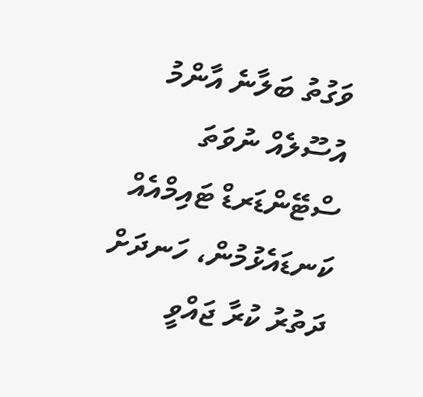ވަގުތު ބަލާނެ އާންމު އުސޫލެއް ނުވަތަ ސްޓޭންޑަރޑް ޓައިމްއެއް ކަނޑައެޅުމުން، ހަނދަށް ދަތުރު ކުރާ ޖައްވީ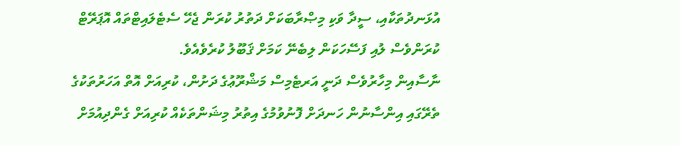އުޅަނދުތަކާއި، ސީދާ ވަކި މިޞްރާބަކަށް ދަތުރު ކުރަން ޖެހޭ ސެޓެލައިޓްތައް އޮޕަރޭޓް ކުރަންވެސް ލުއި ފަސޭހަކަން ލިބެނޭ ކަމަށް ޤަބޫލު ކުރެވެއެވެ.
ނާސާއިން މިހާރުވެސް ދަނީ އަރޓެމިސް މަޝްރޫޢުގެ ދަށުން، ކުރިއަށް އޮތް އަހަރުތަކުގެ ތެރޭގައި އިންސާނުން ހަނދަށް ފޮނުވުމުގެ އިތުރު މިޝަންތަކެއް ކުރިއަށް ގެންދިއުމަށް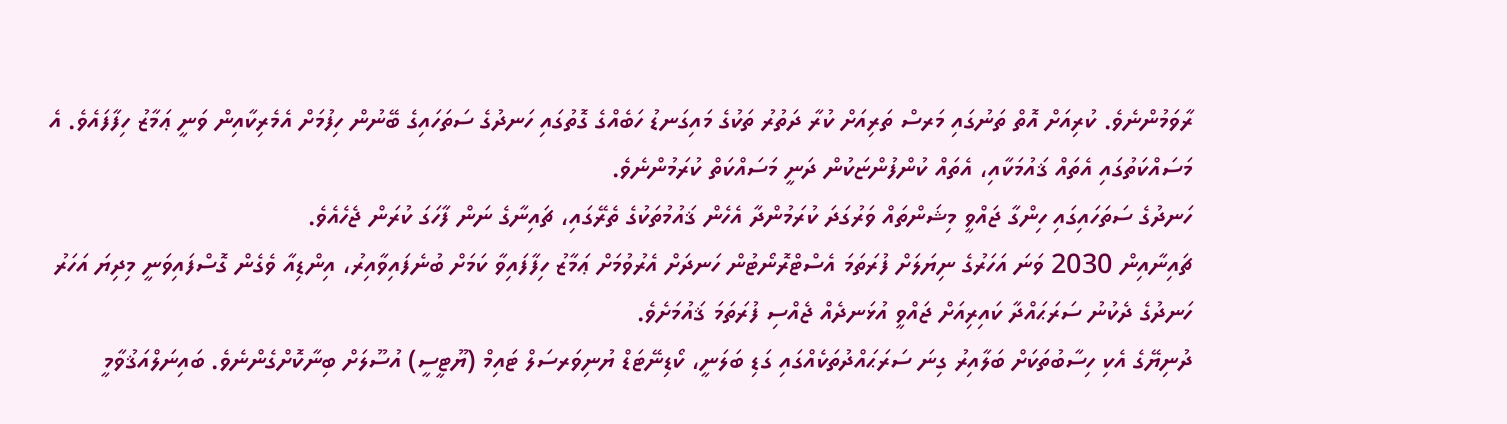ރާވަމުންނެވެ. ކުރިއަށް އޮތް ތަނުގައި މަރސް ތަރިއަށް ކުރާ ދަތުރު ތަކުގެ މައިގަނޑު ހަބެއްގެ ގޮތުގައި ހަނދުގެ ސަތަހައިގެ ބޭނުން ހިފުމަށް އެމެރިކާއިން ވަނީ ޢަމާޒު ހިފާފައެވެ. އެ މަސައްކަތުގައި އެތައް ޤައުމަކާއި، އެތައް ކުންފުންޏަކުން ދަނީ މަސައްކަތް ކުރަމުންނެވެ.
ހަނދުގެ ސަތަހައިގައި ހިންގާ ޖައްވީ މިޝަންތައް ވަރުގަދަ ކުރަމުންދާ އެހެން ޤައުމުތަކުގެ ތެރޭގައި، ޗައިނާގެ ނަން ފާހަގަ ކުރަން ޖެހެއެވެ.
ޗައިނާއިން 2030 ވަނަ އަހަރުގެ ނިޔަލަށް ފުރަތަމަ އެސްޓްރޮނޯޓުން ހަނދަށް އެރުވުމަށް ޢަމާޒު ހިފާފައިވާ ކަމަށް ބުނެފައިވާއިރު، އިންޑިއާ ވެގެން ގޮސްފައިވަނީ މިދިޔަ އަހަރު ހަނދުގެ ދެކުނު ސަރަޙައްދާ ކައިރިއަށް ޖައްވީ އުޅަނދެއް ޖެއްސި ފުރަތަމަ ޤައުމަށެވެ.
ދުނިޔޭގެ އެކި ހިސާބުތަކަށް ބަލާއިރު ގިނަ ސަރަޙައްދުތަކެއްގައި ގަޑި ބަލަނީ، ކޯޑިނޭޓަޑް ޔުނިވަރސަލް ޓައިމް (ޔޫޓީސީ) އުސޫލަށް ބިނާކޮށްގެންނެވެ. ބައިނަލްއަޤުވާމީ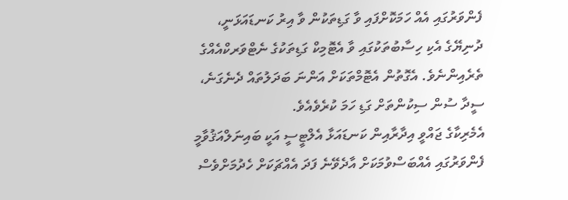ފެންވަރުގައި އެއް ހަމަކޮށްފައި ވާ ގަޑިތަކުން ވާ އިރު ކަނޑައަޅަނީ، ދުނިޔޭގެ އެކި ހިސާބުތަކުގައި ވާ އެޓޮމިކް ގަޑިތަކުގެ ނެޓްވަރކްއެއްގެ ތެރެއިންނެވެ. އެގޮތުން އެޓޮމްތަކަށް އަންނަ ބަދަލުތައް ދެނެގަނެ، ސީދާ ސުން ސިކުންތަށް ގަޑި ހަމަ ކުރެވެއެވެ.
އެމެރިކާގެ ޖައްވީ އިދާރާއިން ކަނޑައަޅާ އެލްޓީސީ އަކީ ބައިނަލްއަޤުވާމީ ފެންވަރުގައި އެއްބަސްވުމަކަށް އާދެވޭނެ ފަދަ އެއްޗަކަށް ހެދުމަށްވެސް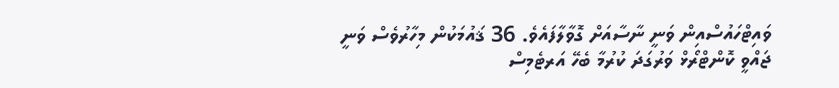ވައިޓްހައުސްއިން ވަނީ ނާސާއަށް ގޮވާލާފައެވެ. 36 ޤައުމަކުން މިހާރުވެސް ވަނީ ޖައްވީ ކޮންޓްރޯޅް ވަރުގަދަ ކުރުމާ ބެހޭ އަރޓެމިސް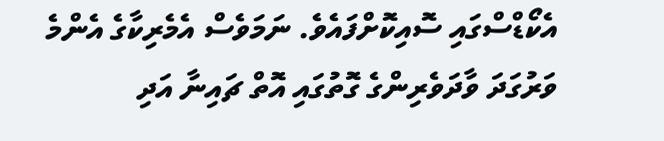އެކޯޑްސްގައި ސޮއިކޮށްފައެވެ. ނަމަވެސް އެމެރިކާގެ އެންމެ ވަރުގަދަ ވާދަވެރިންގެ ގޮތުގައި އޮތް ޗައިނާ އަދި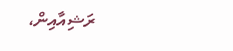ރަޝިއާއިން،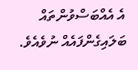އެ އެއްބަސްވުންތައް ބަލައިގެންފައެއް ނުވެއެވެ.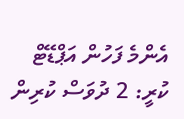އެންމެ ފަހުން އަޕްޑޭޓް ކުރީ: 2 ދުވަސް ކުރިން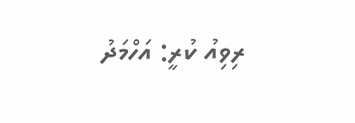ރިވިއު ކުރީ: އަހްމަދު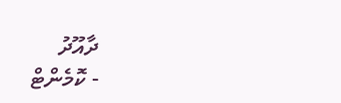ދާއޫދު
- ކޮމެންޓް